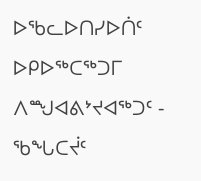ᐅᖃᓚᐅᑎᓯᐅᑏᑦ
ᐅᑭᐅᖅᑕᖅᑐᒥ ᐱᙳᐊᕕᔾᔪᐊᖅᑐᑦ - ᖃᖓᑕᔫᑦ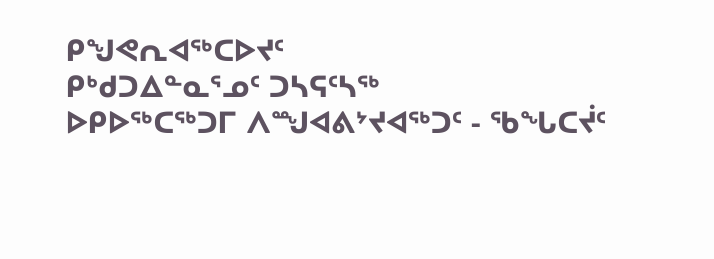ᑭᖑᕙᕆᐊᖅᑕᐅᔪᑦ
ᑭᒃᑯᑐᐃᓐᓇᕐᓄᑦ ᑐᓴᕋᑦᓴᖅ
ᐅᑭᐅᖅᑕᖅᑐᒥ ᐱᙳᐊᕕᔾᔪᐊᖅᑐᑦ - ᖃᖓᑕᔫᑦ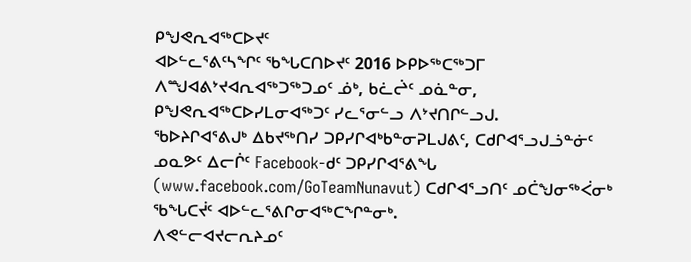ᑭᖑᕙᕆᐊᖅᑕᐅᔪᑦ
ᐊᐅᓪᓚᕐᕕᑦᓴᖏᑦ ᖃᖓᑕᑎᐅᔪᑦ 2016 ᐅᑭᐅᖅᑕᖅᑐᒥ ᐱᙳᐊᕕᔾᔪᐊᕆᐊᖅᑐᖅᑐᓄᑦ ᓅᒃ, ᑲᓛᖡᑦ ᓄᓈᓐᓂ, ᑭᖑᕙᕆᐊᖅᑕᐅᓯᒪᓂᐊᖅᑐᑦ ᓯᓚᕐᓂᓪᓗ ᐱᔾᔪᑎᒋᓪᓗᒍ.
ᖃᐅᔨᒋᐊᕐᕕᒍᒃ ᐃᑲᔪᖅᑎᓯ ᑐᑭᓯᒋᐊᒃᑲᓐᓂᕈᒪᒍᕕᑦ, ᑕᑯᒋᐊᕐᓗᒍᓘᓐᓃᑦ ᓄᓇᕗᑦ ᐃᓕᒌᑦ Facebook-ᑯᑦ ᑐᑭᓯᒋᐊᕐᕕᖓ (www.facebook.com/GoTeamNunavut) ᑕᑯᒋᐊᕐᓗᑎᑦ ᓄᑖᖑᓂᖅᐹᓂᒃ ᖃᖓᑕᔫᑦ ᐊᐅᓪᓚᕐᕕᒋᓂᐊᖅᑕᖏᓐᓂᒃ.
ᐱᕙᓪᓕᐊᔪᓕᕆᔨᓄᑦ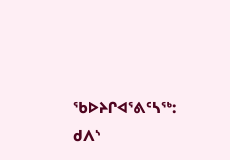ᖃᐅᔨᒋᐊᕐᕕᑦᓴᖅ:
ᑯᐱᔅ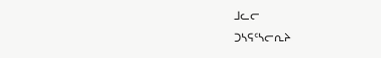ᒧᓚᓕ
ᑐᓴᕋᑦᓴᓕᕆᔨ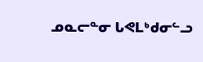ᓄᓇᓕᓐᓂ ᒐᕙᒪᒃᑯᓂᓪᓗ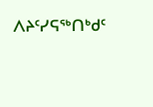ᐱᔨᑦᓯᕋᖅᑎᒃᑯᑦ